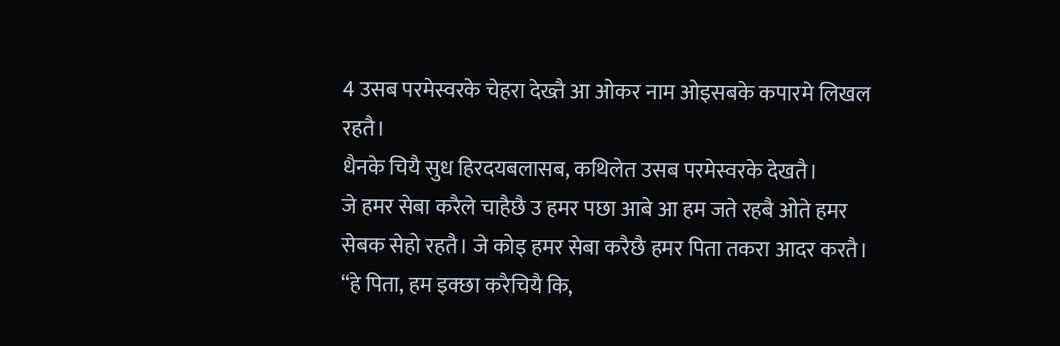4 उसब परमेस्वरके चेहरा देख्तै आ ओकर नाम ओइसबके कपारमे लिखल रहतै।
धैनके चियै सुध हिरदयबलासब, कथिलेत उसब परमेस्वरके देखतै।
जे हमर सेबा करैले चाहैछै उ हमर पछा आबे आ हम जते रहबै ओते हमर सेबक सेहो रहतै। जे कोइ हमर सेबा करैछै हमर पिता तकरा आदर करतै।
“हे पिता, हम इक्छा करैचियै कि,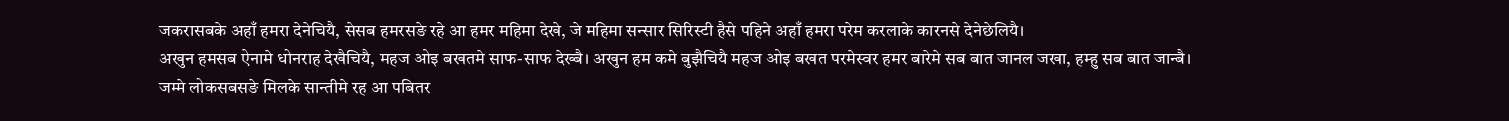जकरासबके अहाँ हमरा देनेचियै, सेसब हमरसङे रहे आ हमर महिमा देखे, जे महिमा सन्सार सिरिस्टी हैसे पहिने अहाँ हमरा परेम करलाके कारनसे देनेछेलियै।
अखुन हमसब ऐनामे धोनराह देखैचियै, महज ओइ बखतमे साफ-साफ देख्बै। अखुन हम कमे बुझैचियै महज ओइ बखत परमेस्वर हमर बारेमे सब बात जानल जखा, हम्हु सब बात जान्बै।
जम्मे लोकसबसङे मिलके सान्तीमे रह आ पबितर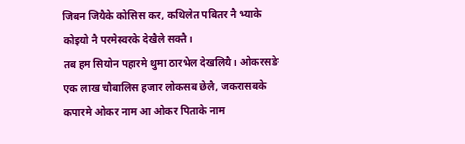जिबन जियैके कोसिस कर, कथिलेत पबितर नै भ्याके कोइयो नै परमेस्वरके देखैले सक्तै।
तब हम सियोन पहारमे थुमा ठारभेल देखलियै। ओकरसङे एक लाख चौबालिस हजार लोकसब छेलै, जकरासबके कपारमे ओकर नाम आ ओकर पिताके नाम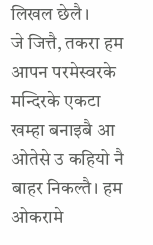लिखल छेलै।
जे जित्तै, तकरा हम आपन परमेस्वरके मन्दिरके एकटा खम्हा बनाइबै आ ओतेसे उ कहियो नै बाहर निकल्तै। हम ओकरामे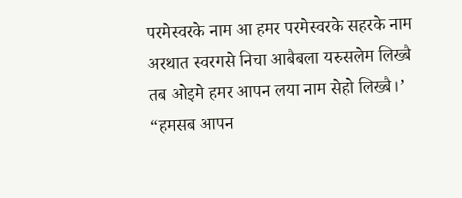परमेस्वरके नाम आ हमर परमेस्वरके सहरके नाम अरथात स्वरगसे निचा आबैबला यरुसलेम लिख्बै तब ओइमे हमर आपन लया नाम सेहो लिख्बै।’
“हमसब आपन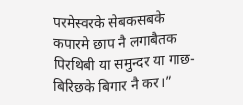परमेस्वरके सेबकसबके कपारमे छाप नै लगाबैतक पिरथिबी या समुन्दर या गाछ-बिरिछके बिगार नै कर।”